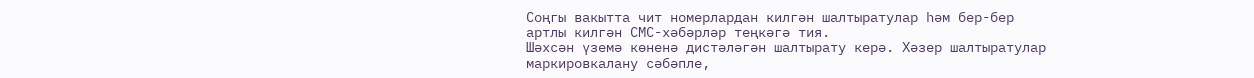Соңгы вакытта чит номерлардан килгән шалтыратулар һәм бер-бер артлы килгән СМС-хәбәрләр теңкәгә тия.
Шәхсән үземә көненә дистәләгән шалтырату керә. Хәзер шалтыратулар маркировкалану сәбәпле,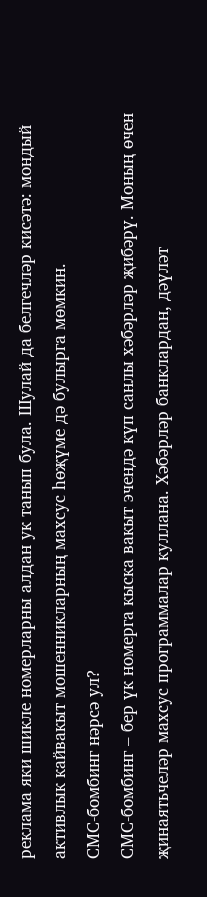реклама яки шикле номерларны алдан ук танып була. Шулай да белгечләр кисәтә: мондый активлык кайвакыт мошенникларның махсус һөҗүме дә булырга мөмкин.
СМС-бомбинг нәрсә ул?
СМС-бомбинг – бер үк номерга кыска вакыт эчендә күп санлы хәбәрләр җибәрү. Моның өчен җинаятьчеләр махсус программалар куллана. Хәбәрләр банклардан, дәүләт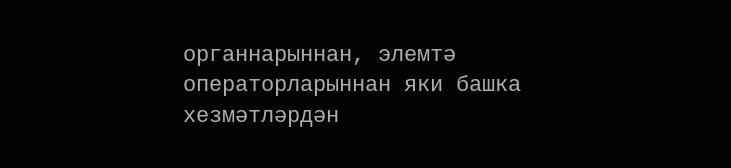органнарыннан, элемтә операторларыннан яки башка хезмәтләрдән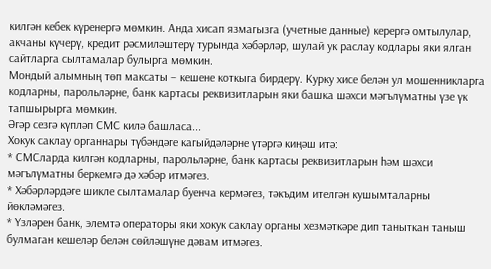килгән кебек күренергә мөмкин. Анда хисап язмагызга (учетные данные) керергә омтылулар, акчаны күчерү, кредит рәсмиләштерү турында хәбәрләр, шулай ук раслау кодлары яки ялган сайтларга сылтамалар булырга мөмкин.
Мондый алымның төп максаты – кешене коткыга бирдерү. Курку хисе белән ул мошенникларга кодларны, парольләрне, банк картасы реквизитларын яки башка шәхси мәгълүматны үзе үк тапшырырга мөмкин.
Әгәр сезгә күпләп СМС килә башласа...
Хокук саклау органнары түбәндәге кагыйдәләрне үтәргә киңәш итә:
* СМСларда килгән кодларны, парольләрне, банк картасы реквизитларын һәм шәхси мәгълүматны беркемгә дә хәбәр итмәгез.
* Хәбәрләрдәге шикле сылтамалар буенча кермәгез, тәкъдим ителгән кушымталарны йөкләмәгез.
* Үзләрен банк, элемтә операторы яки хокук саклау органы хезмәткәре дип таныткан таныш булмаган кешеләр белән сөйләшүне дәвам итмәгез.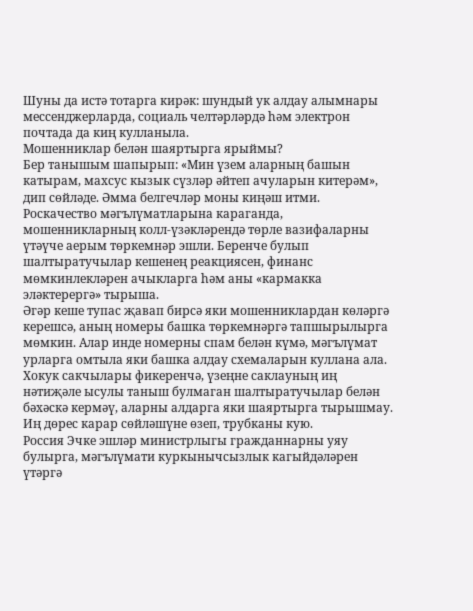Шуны да истә тотарга кирәк: шундый ук алдау алымнары мессенджерларда, социаль челтәрләрдә һәм электрон почтада да киң кулланыла.
Мошенниклар белән шаяртырга ярыймы?
Бер танышым шапырып: «Мин үзем аларның башын катырам, махсус кызык сүзләр әйтеп ачуларын китерәм», дип сөйләде. Әмма белгечләр моны киңәш итми. Роскачество мәгълүматларына караганда, мошенникларның колл-үзәкләрендә төрле вазифаларны үтәүче аерым төркемнәр эшли. Беренче булып шалтыратучылар кешенең реакциясен, финанс мөмкинлекләрен ачыкларга һәм аны «кармакка эләктерергә» тырыша.
Әгәр кеше тупас җавап бирсә яки мошенниклардан көләргә керешсә, аның номеры башка төркемнәргә тапшырылырга мөмкин. Алар инде номерны спам белән күмә, мәгълүмат урларга омтыла яки башка алдау схемаларын куллана ала.
Хокук сакчылары фикеренчә, үзеңне саклауның иң нәтиҗәле ысулы таныш булмаган шалтыратучылар белән бәхәскә кермәү, аларны алдарга яки шаяртырга тырышмау. Иң дөрес карар сөйләшүне өзеп, трубканы кую.
Россия Эчке эшләр министрлыгы гражданнарны уяу булырга, мәгълүмати куркынычсызлык кагыйдәләрен үтәргә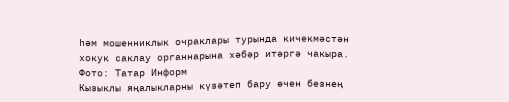һәм мошенниклык очраклары турында кичекмәстән хокук саклау органнарына хәбәр итәргә чакыра.
Фото: Татар Информ
Кызыклы яңалыкларны күзәтеп бару өчен безнең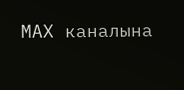МАХ каналына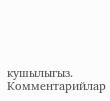кушылыгыз.
Комментарийлар